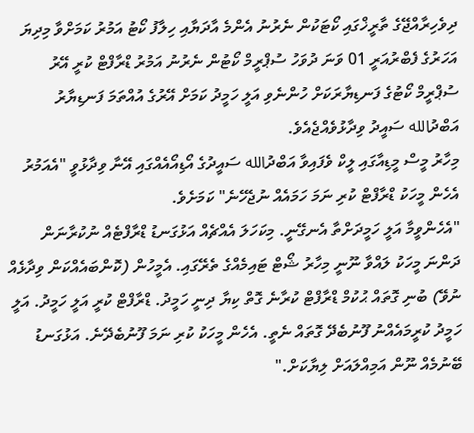ދިވެހިރާއްޖޭގެ ތާރީޚްގައި ކޯޓަކުން ނެރުނު އެންމެ އާދަޔާއި ހިލާފު ކޯޓު އަމުރު ކަމަށްވާ މިދިޔަ އަހަރުގެ ފެބްރުއަރީ 01 ވަނަ ދުވަހު ސުޕްރީމް ކޯޓުން ނެރުނު އަމުރު ޑްރާފްޓް ކުރީ އޭރު ސުޕްރީމް ކޯޓުގެ ފަނޑިޔާރަކަށް ހުންނެވި އަލީ ހަމީދު ކަމަށް އޭރުގެ އުއްތަމަ ފަނޑިޔާރު އަބްދުالله ސައީދު ވިދާޅުވެއްޖެއެވެ.
މިހާރު މީސް މީޑިއާގައި ލީކް ވެފައިވާ އަބްދުالله ސައީދުގެ އޯޑިއޯއެއްގައި އޭނާ ވިދާޅުވީ "އެއަމުރު އެހެން މީހަކު ޑްރާފްޓް ކުރި ނަމަ ހަމައެއް ނުޖެހޭނެ" ކަމަށެވެ.
"އެހެންވީމާ އަލީ ހަމީދަށްތާ އެނގޭނީ. މިކަހަލަ އެއްޗެއް އަޅުގަނޑު ޑްރާފްޓެއް ނުކުރާނަން ދަންނަ މީހަކު ލައްވާ ނޫނީ މިހާރު ޝޯޓް ޓައިމެއްގެ ތެރޭގައި. އެމީހުން (ކޮންބައެއްކަން ވިދާޅެއް ނުވޭ) ބުނި ގޮތައް ޙުކުމް ޑްރާފްޓް ކުރާނެ ގޮތް ކިޔާ ދިނީ ހަމީދު. ޑްރާފްޓް ކުރީ އަލީ ހަމީދު. އަލީ ހަމީދު ކުރީމައެއްނު ފޫނުބެދޭ ގޮތައް ނެތީ. އެހެން މީހަކު ކުރި ނަމަ ފޫނުބެދޭނެ. އަޅުގަނޑު ބޭނުމެއް ނޫން އަމިއްލައަށް ލިޔާކަށް."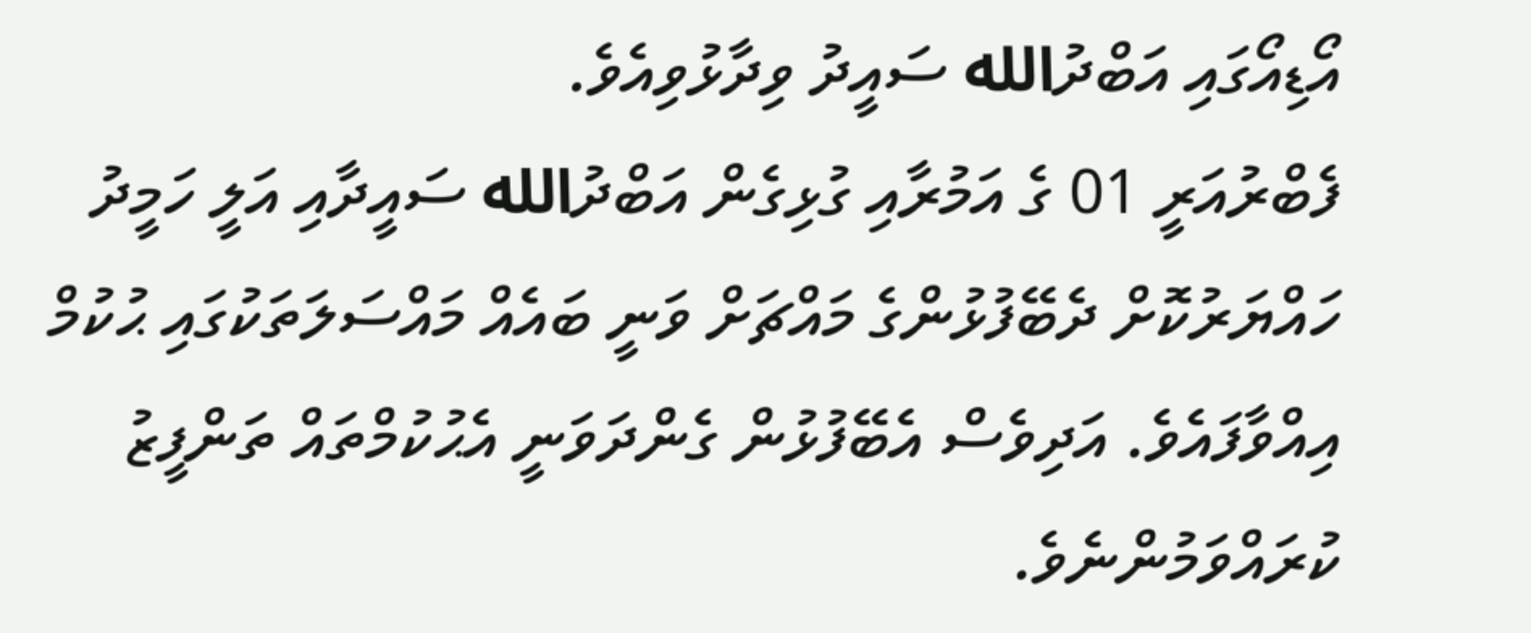އޯޑިއޯގައި އަބްދުالله ސައީދު ވިދާޅުވިއެވެ.
ފެބްރުއަރީ 01 ގެ އަމުރާއި ގުޅިގެން އަބްދުالله ސައީދާއި އަލީ ހަމީދު ހައްޔަރުކޮށް ދެބޭފުޅުންގެ މައްޗަށް ވަނީ ބައެއް މައްސަލަތަކުގައި ޙުކުމް އިއްވާފައެވެ. އަދިވެސް އެބޭފުޅުން ގެންދަވަނީ އެޙުކުމްތައް ތަންފީޒު ކުރައްވަމުންނެވެ.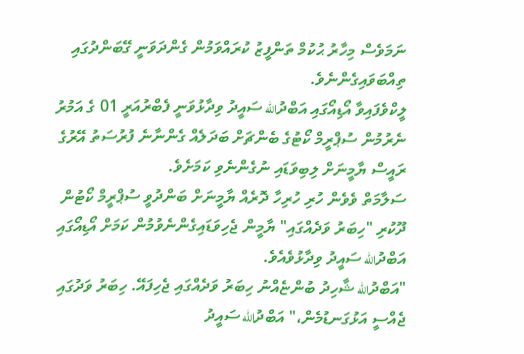ނަމަވެސް މިހާރު ޙުކުމް ތަންފީޒު ކުރައްވަމުން ގެންދަވަނީ ގޭބަންދުގައި ތިއްބަވައިގެންނެވެ.
ލީކްވެފައިވާ އޯޑިއޯގައި އަބްދުالله ސައީދު ވިދާޅުވަނީ ފެބްރުއަރީ 01 ގެ އަމުރު ނެރުމުން ސުޕްރީމް ކޯޓުގެ ބެންޗަށް ބަދަލެއް ގެންނާނެ ފުރުސަތު އޭރުގެ ރައީސް ޔާމީނަށް ލިބިވަޑައި ނުގެންނެވި ކަމަށެވެ.
ސަލާމަތް ވެވެން ހުރި ހުރިހާ ދޮރެއް ޔާމީނަށް ބަންދުވީ ސުޕްރީމް ކޯޓުން ދޫކުރި "ހިބަރު ވަދެއްގައި" ޔާމީން ޖެހިވަޑައިގެންނެވުމުން ކަމަށް އޯޑިއޯގައި އަބްދުالله ސައީދު ވިދާޅުވެއެވެ.
"އަބްދުالله ޝާހިދު ބުންޏެއްނު ހިބަރު ވަދެއްގައި ޖެހިފައޭ. ހިބަރު ވަދުގައި ޖެއްސީ އަޅުގަނޑުމެން،" އަބްދުالله ސައީދު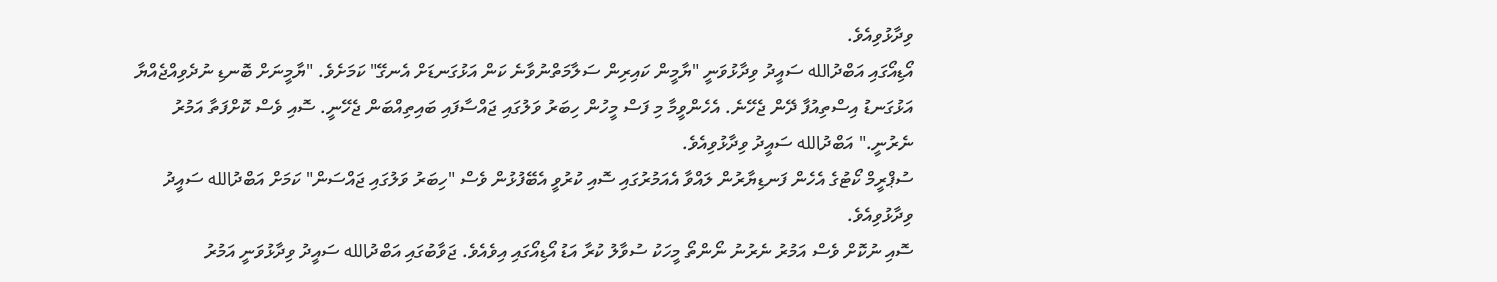ވިދާޅުވިއެވެ.
އޯޑިއޯގައި އަބްދުالله ސައީދު ވިދާޅުވަނީ "ޔާމީން ކައިރިން ސަލާމަތްނުވާނެ ކަން އަޅުގަނޑަށް އެނގޭ" ކަމަށެވެ. "ޔާމީނަށް ބޮނޑި ނުދެވިއްޖެއްޔާ އަޅުގަނޑު އިސްތިއުފާ ދޭން ޖެހޭނެ. އެހެންވީމާ މި ފަސް މީހުން ހިބަރު ވަލުގައި ޖައްސާފައި ބައިތިއްބަން ޖެހޭނީ. ސޮއި ވެސް ކޮށްފަތާ އަމުރު ނެރުނީ." އަބްދުالله ސައީދު ވިދާޅުވިއެވެ.
ސުޕްރީމް ކޯޓުގެ އެހެން ފަނޑިޔާރުން ލައްވާ އެއަމުރުގައި ސޮއި ކުރުވީ އެބޭފުޅުން ވެސް "ހިބަރު ވަލުގައި ޖައްސަން" ކަމަށް އަބްދުالله ސައީދު ވިދާޅުވިއެވެ.
ސޮއި ނުކޮށް ވެސް އަމުރު ނެރުނު ނޯންތޯ މީހަކު ސުވާލު ކުރާ އަޑު އޯޑިއޯގައި އިވެއެވެ. ޖަވާބުގައި އަބްދުالله ސައީދު ވިދާޅުވަނީ އަމުރު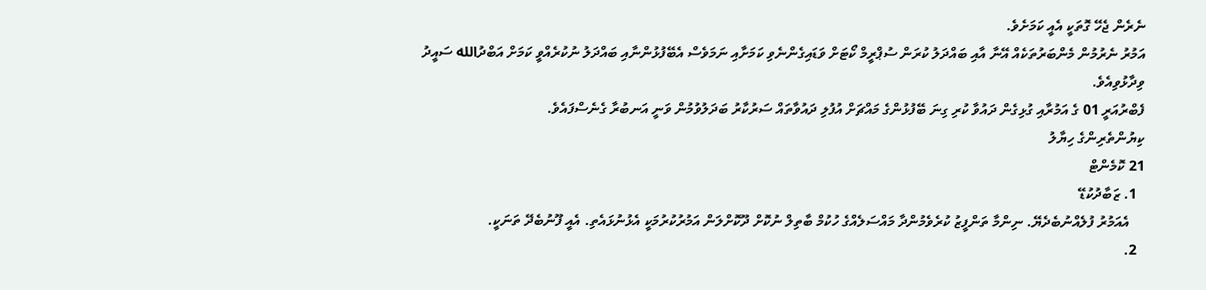ނެރެން ޖެހޭ ގޮތަކީ އެއީ ކަމަށެވެ.
އަމުރު ނެރުމުން މެންބަރުތަކެއް އޭނާ އާއި ބައްދަލު ކުރަން ސުޕްރީމް ކޯޓަށް ވަޑައިގެންނެވި ކަމަށާއި ނަމަވެސް އެބޭފުޅުންނާއި ބައްދަލު ނުކުރެއްވީ ކަމަށް އަބްދުالله ސައީދު ވިދާޅުވިއެވެ.
ފެބްރުއަރީ 01 ގެ އަމުރާއި ގުޅިގެން ދައުވާ ކުރި ގިނަ ބޭފުޅުންގެ މައްޗަށް އުފުލި ދައުވާތައް ސަރުކާރު ބަދަލުވުމުން ވަނީ އަނބުރާ ގެނެސްފައެވެ.
ކިޔުންތެރިންގެ ހިޔާލު
21 ކޮމެންޓް
  1. ޒަބާދުކުޑޭ
    އެއަމުރު ފުލެއްނުބެދެޔޭ. ނިންމާ ތަންފީޒު ކުރެވެމުންދާ މައްސަލެއްގެ ހުކުމް ބާތިލް ނުކޮށް ދޫކޮށްލަން އަމުރުކުރުމަކީ އެޅުނުޅައެތި. އެއީ ފޫނުބެދޭ ތަނަކީ.
  2.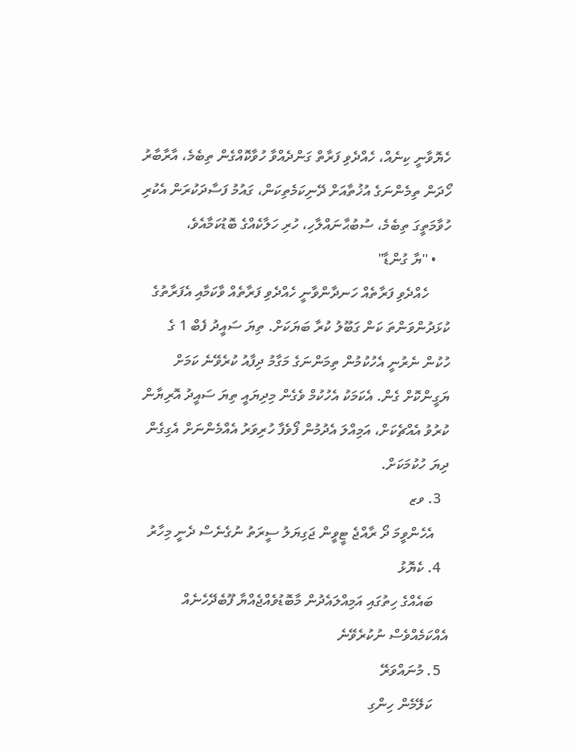ހެޔޮވާނީ ކިނެއް، ހެއްދެވި ފަރާތް ގަންދެއްވާ ހުވާކޮއްގެން ތިބެމެ، އާރާބާރު ހޯދަން ތިމެންނަގެ އުޚުތާއަށް ދޭނިކަމެތިކަން، ގައުމު ފަސާދަކުރަން އެކުރި ހުވާމަތީގަ ތިބެމެ، ސުބުޙާނައްލާހި، ހުރި ހަލާކެއްގެ ބޮޑުކަމާއެވެ،
    • ''ޔާ ގުންޑާ"
      ހެއްދެވި ފަރާތެއް ހަނދާންވާނީ ހެއްދެވި ފަރާތެއް ވާކަމާއި އެފަރާތުގެ ކުޅަދުންވަންތަ ކަން ގަބޫލު ކުރާ ބަޔަކަށް. ތިޔަ ސައީދު ފެބް 1 ގެ ހުކުން ނެރުނީ އެހުކުމުން ތިމަންނަގެ މަގާމު ދިފާއު ކުރެވޭނެ ކަމަށް ޔަގީންކޮށް ގެން. އެކަމަކު އެހުކުމް ވެގެން މިދިޔައީ ތިޔަ ސައީދު އޮރިޔާން ކުރުވު އެއްޗެކަށް، އަމިއްލަ އެދުމުން ފޯވެފާ ހުރިވަރު އެއްމެންނަށް އެގިގެން ދިޔަ ހުކުމަކަށް.
  3. ވޒ
    އެހެންވީމަ ދޯ ރާއްޖެ ޓީވީން ޖަގިޔަލު ސީރަތު ނުގެނެސް ދެނީ މިހާރު
  4. ކެޔޮޅު
    ބައެއްގެ ހިތުގައި އަމިއްލައެދުން މާބޮޑުވެއްޖެއްޔާ ފޫބެދޭހެނެއް އެއްކަމެއްވެސް ނުކުރެވޭނެ
  5. މުނައްވަރޭ
    ކަލޭމެން ހިންގި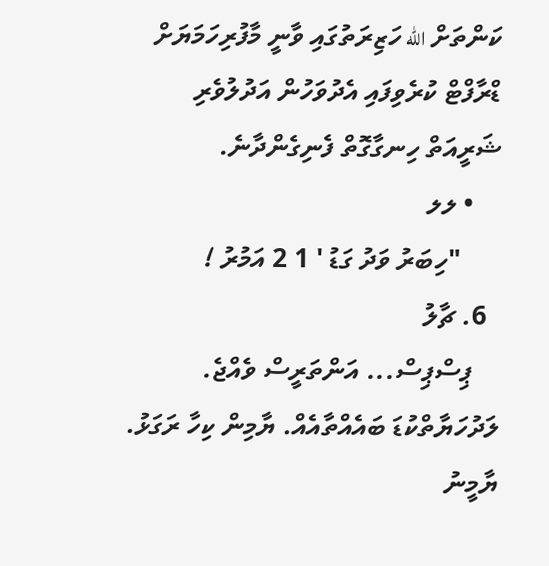ކަންތަށް الله ހަޒިރަތުގައި ވާނީ މާފުރިހަމަޔަށް ޑްރާފްޓް ކުރެވިފައި އެދުވަހުން އަދުލުވެރި ޝަރީއަތް ހިނގާގޮތް ފެނިގެންދާނެ.
    • ލލ
      "ހިބަރު ވަދު ގަޑު ' 1 2 އަމުރު !
  6. ޗާލު
    ޕިސްޕިސް... އަންތަރީސް ވެއްޖެ. ލަދުހަޔާތްކުޑަ ބައެއްތާއެއް. ޔާމިން ކިހާ ރަގަޅު. ޔާމީނު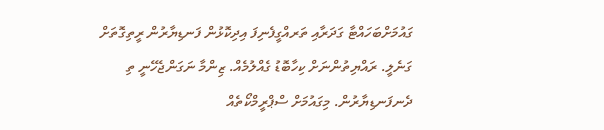ގައުމަށްބަހައްޓާ ގަދަރާއި ތަރއްގީފެނިފަ އިދިކޮޅުން ފަނޑިޔާރުން ރީތިގޮތަށް ގަނެލީ. ރައްޔިތުންނަށް ކިހާބޮޑު ގެއްލުމެއް. ޒިންމާ ނަގަންޖެހޭނީ ތި ދެނފަނޑިޔާރުން. މިގައުމަށް ސްޕްރީމްކޯތެއް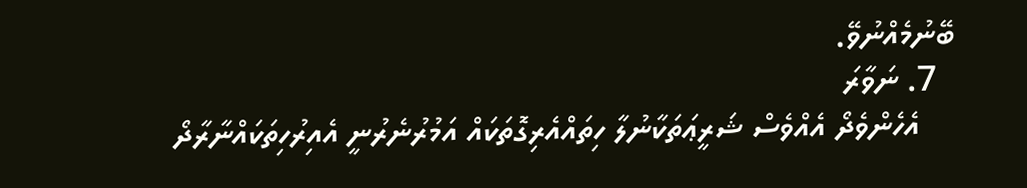ބޭނުމެއްނުވޭ.
  7. ނަވާރަ
    އެހެންވެދޯ އެއްވެސް ޝަރީޢަތަކާނުލާ ހިތައްއެރިގޮތަކައް އަމުރުނެރުނީ އެއިރުހިތަކައްނާރާދޯ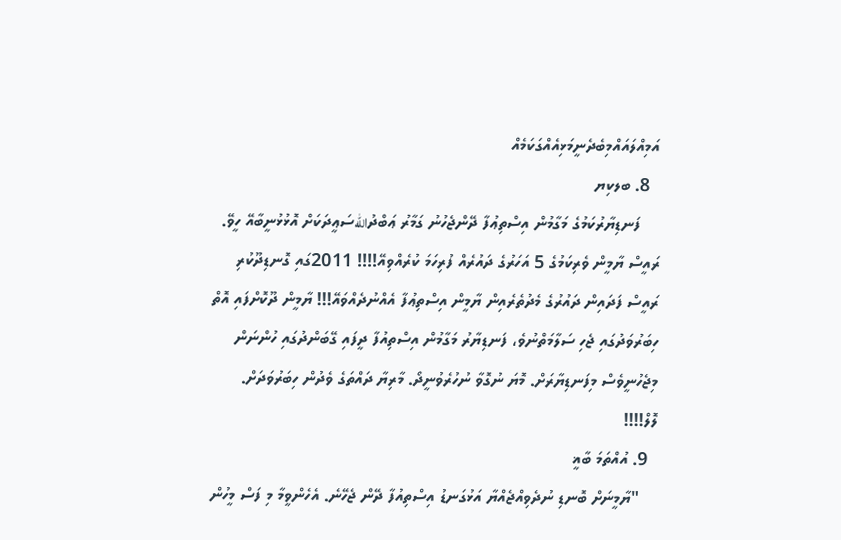އަމިއްލައައްމިބެދެނީމަޅިއެއްގަކަމެއް
  8. ބލކިޔ
    ފަނޑިޔާރުކަމުގެ މަގާމުން އިސްތިޢުފާ ދޭންޖެހުނު ގަމާރު ޢަބްދުاللهސަޢީދަކަށް އޮޅުޅުނީބާއޭ ހީވޭ. ރައީސް ޔާމީން ވެރިކަމުގެ 5 އަހަރުގެ ދައުރެއް ފުރިހަމަ ކުރެއްވިއޭ!!!! 2011ގައި ގޮނޑިދޫކުރި ރައީސް ފަދައިން ދައުރުގެ މެދުތެރެއިން ޔާމީން އިސްތިޢުފާ އެއްނުދެއްވައޭ!!! ޔާމީން ދޫކޮށްފައި އޮތް ހިބަރުވަދުގައި ޖެހި ސަލާމަތްނުވެ، ފަނޑިޔާރު މަގާމުން އިސްތިއުފާ ދީފައި ގޭބަންދުގައި ހުންނަން މިޖެހުނީވެސް މިފަނޑިޔާރަށް. މޮޔަ ނުގޮވާ ނުހުރެވުނީދޯ. މާރިޔާ ދައްތަގެ ވެދުން ހިބަރުވަދަށް. ލޮލް!!!!
  9. އުއްތަމަ ބާޣީ
    "ޔާމީނަށް ބޮނޑި ނުދެވިއްޖެއްޔާ އަޅުގަނޑު އިސްތިއުފާ ދޭން ޖެހޭނެ. އެހެންވީމާ މި ފަސް މީހުން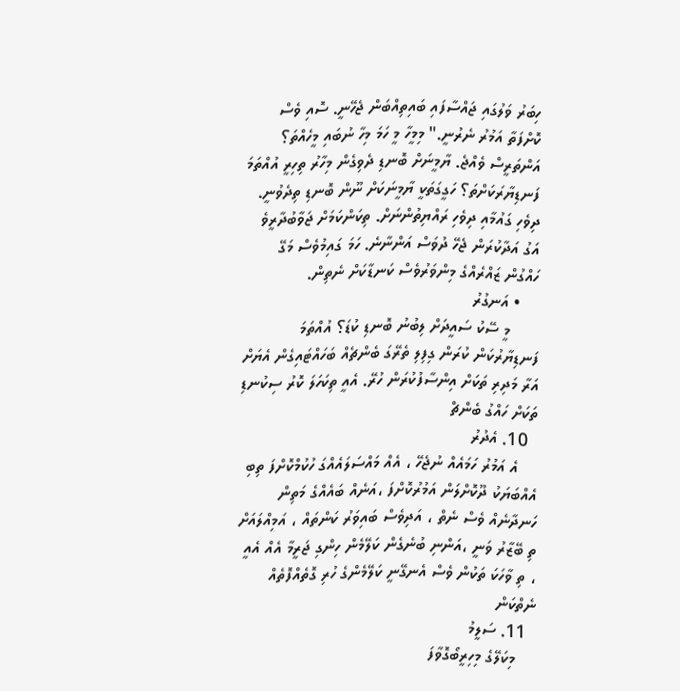ހިބަރު ވަލުގައި ޖައްސާފައި ބައިތިއްބަން ޖެހޭނީ. ސޮއި ވެސް ކޮށްފަތާ އަމުރު ނެރުނީ." މިމީހާ މީ ހަމަ މިހާ ނުބައި މީހެއްތަ؟ އަންތަރީސް ވެއްޖެ. ޔާމީނަށް ބޮނޑި ދެވިގެން މިހާރު ތިހިރީ އުއްތަމަ ފަނޑިޔާރަކަށްތަ؟ ހަގީގަތަކީ ޔާމީނަކަށް ނޫން ބޮނޑި ތިދެވުނީ. ދިވެހި ގައުމާއި ދިވެހި ރައްޔިތުންނަށް. ތިކަންކަމަށް ޖަވާބުދާރީވެ އަގު އަދާކުރަން ޖެހޭ ދުވަސް އަންނާނެ. ހަމަ ގައިމުވެސް މަގޭ ހައްގުން ޒައްރެއްގެ މިންވަރުވެސް ކަނޑާކަށް ނެތިން.
    • އަނގުރު
      މީ ސޭކު ސައީދަށް ލިބުނު ބޮނޑި ކުޑަ؟ އުއްތަމަ ފަނޑިޔާރުކަން ކުރަން ގިފިލި ތެރޭގަ ބެންޗެއް ބަހައްޓައިގެން އެޔަށް އަރާ މަދިރި ތަކަށް އިންސާފުކުރަން ހުރޭ. އެއީ ތިކަހަލަ ކޮރު ސިކުނޑި ތަކަށް ހައްގު ބެންޗް
  10. އެދުރު
    އެ އަމުރު ހަމައެއް ނުޖެހޭ ، އެއް މައްސަލައެއްގަ ހުކުމްކޮށްފަ ތިބި އެއްބަޔަކު ދޫކޮށްލަން އަމުރުކޮށްފަ ،އަނެއް ބައެއްގެ މަތިން ހަނދާނެއް ވެސް ނެތް ، އަދިވެސް ބައިވަރު ކަންތައް ، އަމިއްލައަށް ތި ބޭޒާރު ވަނީ ،އަންނި ބުނެގެން ކަލޭމެން ހިންގި ޖަރީމާ އެއް އެއީ ، ތި ވާހަކަ ތަކުން ވެސް އެނގޭނީ ކަލޭމެންގެ ހުރި ގޮތެއްފޮތެއް ނެތްކަން
  11. ސަލީމު
    މިކަލޭގެ މިހިރީބޯގޮވާފަ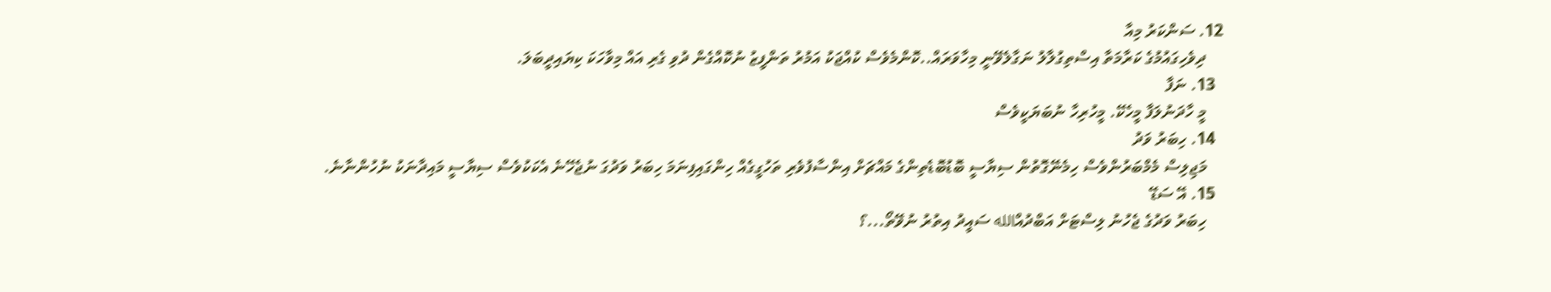12. ސަންކަރު މިއާ
    ދިވެހިގައުމުގެ ކަރާމަތާ އިސްތިގުލާލު ނަގާލެވޭނީ މިހާވަރައް..ކޮންމެވެސް ކުއްޖަކު އަމުރު ތަންފީޒު ނުކޮއްގެން ދުވި ގެރި އައް މިވާހަކަ ކިޔައިދީބަލަ.
  13. ނަފާ
    މީ ހާދަނުލަފާ މީހެކޭ. މީހުރިހާ ނުބަޔަކީވެސް
  14. ހިބަރު ވަދު
    މަޖިލިސް މެމްބަރުންވެސް ހިމެނޭގޮތުން ސިޔާސީ ބޮޑުބޮޑެތިންގެ މައްޗަށް އިންސާފުވެރި ތަހުގީގެއް ހިންގައިފިނަމަ ހިބަރު ވަދުގަ ނުޖެހޭނެ އެކަކުވެސް ސިޔާސީ މައިދާނަކު ނުހުންނާނެ.
  15. އޭ ސަޑޭ
    ހިބަރު ވަދުގެ ޖެހުނު ލިސްޓަށް އަބްދުއްالله ސައީދު އިތުރު ނުވޭތޯ...؟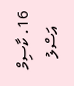16. ކާސިމް
    އަސްލު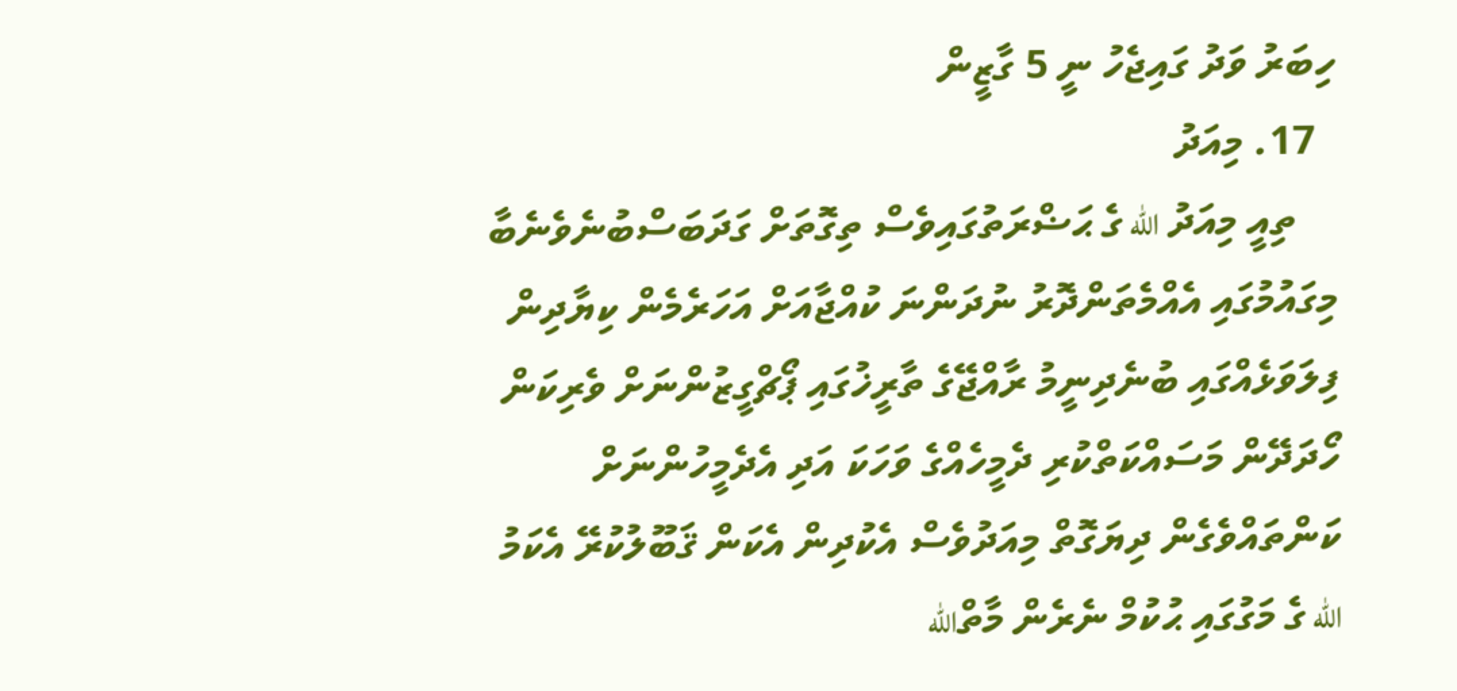ހިބަރު ވަދު ގައިޖެހު ނީ 5 ގާޒީން
  17. މިއަދު
    ތިއީ މިއަދު الله ގެ ޙަޟްރަތުގައިވެސް ތިގޮތަށް ގަދަބަސްބުނެވެނެބާ މިގައުމުގައި އެއްމެތަންދޮރު ނުދަންނަ ކުއްޖާއަށް އަހަރެމެން ކިޔާދިން ފިލަވަޅެއްގައި ބުނެދިނީމު ރާއްޖޭގެ ތާރީޚުގައި ޕޯޗްގީޒުންނަށް ވެރިކަން ހޯދަދޭން މަސައްކަތްކުރި ދެމީހެއްގެ ވަހަކަ އަދި އެދެމީހުންނަށް ކަންތައްވެގެން ދިޔަގޮތް މިއަދުވެސް އެކުދިން އެކަން ޤަބޫލުކުރޭ އެކަމު الله ގެ މަގުގައި ޙުކުމް ނެރެން މާތްالله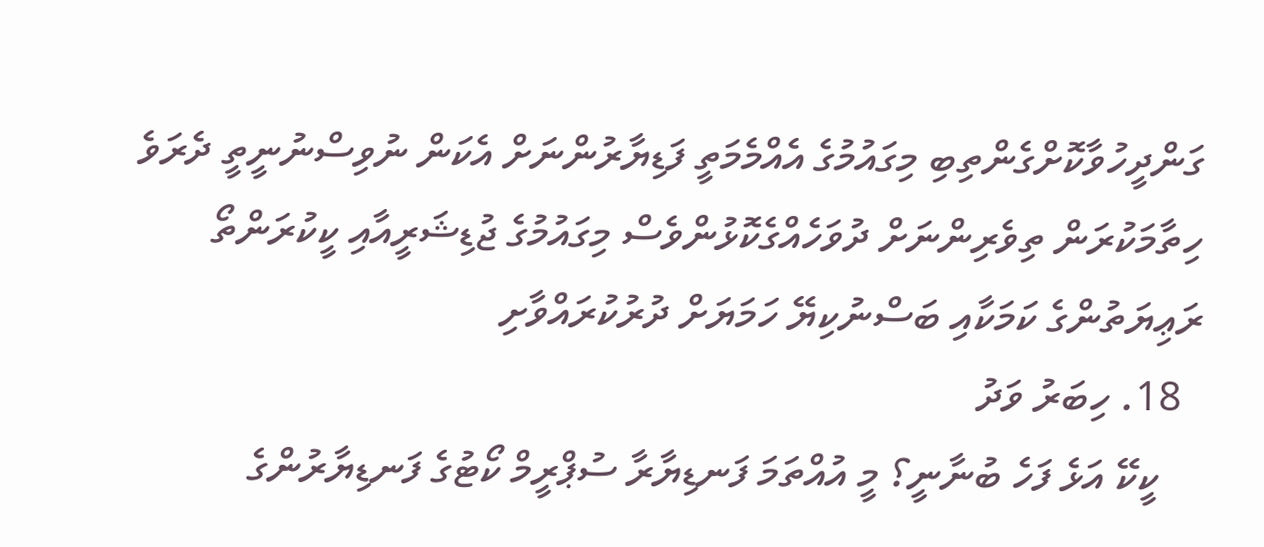ގަންދީހުވާކޮށްގެންތިބި މިގައުމުގެ އެއްމެމަތީ ފަޑިޔާރުންނަށް އެކަން ނުވިސްނުނީތީ ދެރަވެ ހިތާމަކުރަން ތިވެރިންނަށް ދުވަހެއްގެކޮޅުންވެސް މިގައުމުގެ ޖުޑިޝަރީއާއި ކީކުރަންތޯ ރަޢިޔަތުންގެ ކަމަކާއި ބަސްނުކިޔޭ ހަމަޔަށް ދުރުކުރައްވާށި
  18. ހިބަރު ވަދު
    ކީކޭ އަޅެ ފަހެ ބުނާނީ؟ މީ އުއްތަމަ ފަނޑިޔާރާ ސުޕްރީމް ކޯޓުގެ ފަނޑިޔާރުންގެ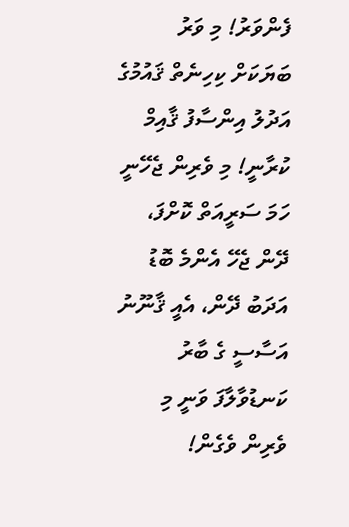ފެންވަރު! މި ވަރު ބަޔަކަށް ކިހިނެތް ޤައުމުގެ އަދުލު އިންސާފު ޤާއިމް ކުރާނީ! މި ވެރިން ޖެހޭނީ ހަމަ ސަރީއަތް ކޮށްފަ، ދޭން ޖެހޭ އެންމެ ބޮޑު އަދަބު ދޭން، އެއީ ޤާނޫނު އަސާސީ ގެ ބާރު ކަނޑުވާލާފަ ވަނީ މި ވެރިން ވެގެން!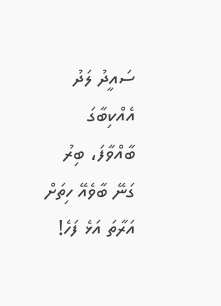ސައީދު ލަދު އެއްކިބާގަ ބާއްވާފަ، ބިރު ގަނޭ ބާވެއޭ ހިތަށް އަރާތަ އަޅެ ފަހެ!